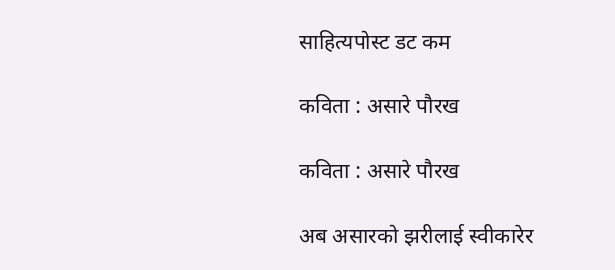साहित्यपोस्ट डट कम

कविता : असारे पौरख

कविता : असारे पौरख

अब असारको झरीलाई स्वीकारेर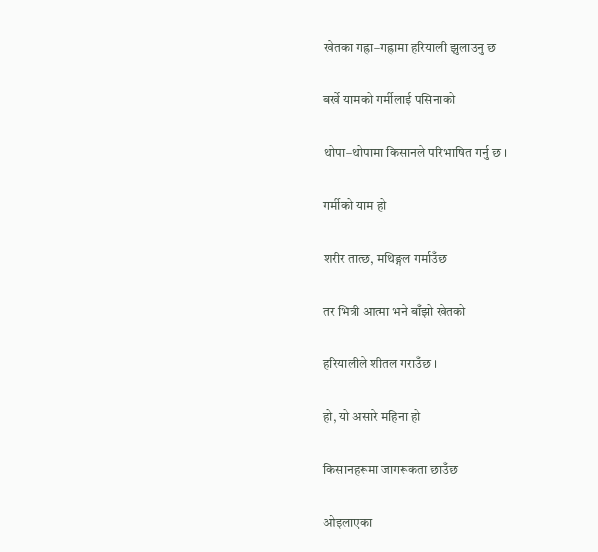खेतका गह्रा–गह्रामा हरियाली झुलाउनु छ

बर्खे यामको गर्मीलाई पसिनाको

थोपा–थोपामा किसानले परिभाषित गर्नु छ ।

गर्मीको याम हो

शरीर तात्छ, मथिङ्गल गर्माउँछ

तर भित्री आत्मा भने बाँझो खेतको

हरियालीले शीतल गराउँछ ।

हो, यो असारे महिना हो

किसानहरूमा जागरूकता छाउँछ

ओइलाएका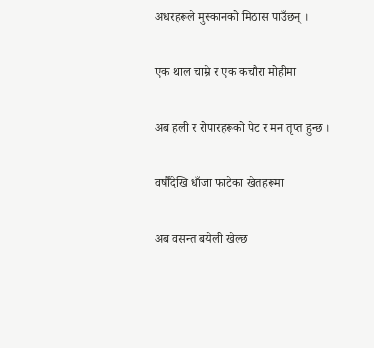अधरहरूले मुस्कानको मिठास पाउँछन् ।

एक थाल चाम्रे र एक कचौरा मोहीमा

अब हली र रोपारहरूको पेट र मन तृप्त हुन्छ ।

वर्षौँदेखि धाँजा फाटेका खेतहरूमा

अब वसन्त बयेली खेल्छ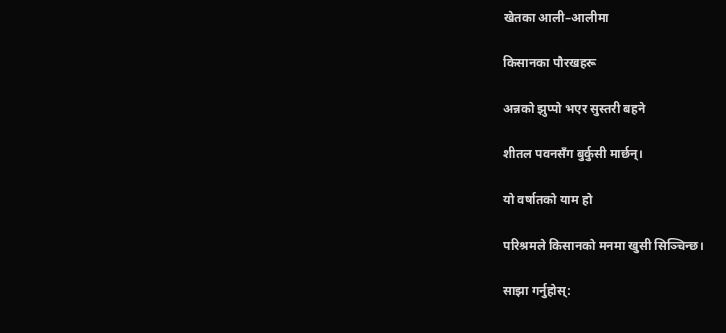खेतका आली–आलीमा

किसानका पौरखहरू

अन्नको झुप्पो भएर सुस्तरी बहने

शीतल पवनसँग बुर्कुसी मार्छन्।

यो वर्षातको याम हो

परिश्रमले किसानको मनमा खुसी सिञ्चिन्छ।

साझा गर्नुहोस्: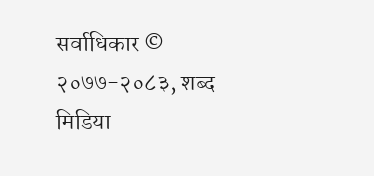सर्वाधिकार © २०७७-२०८३, शब्द मिडिया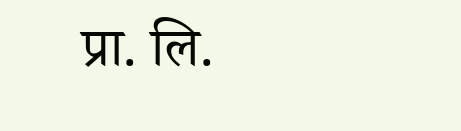प्रा. लि.